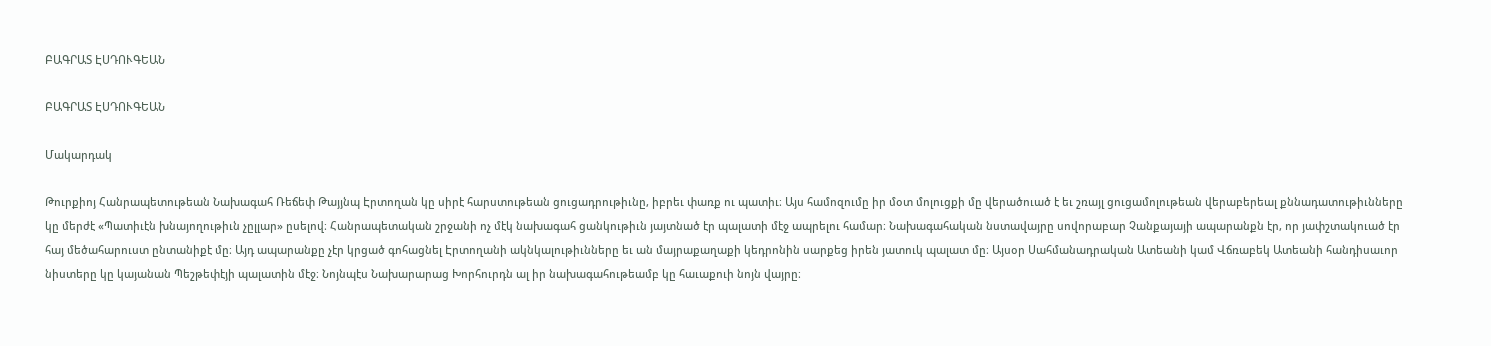ԲԱԳՐԱՏ ԷՍԴՈՒԳԵԱՆ

ԲԱԳՐԱՏ ԷՍԴՈՒԳԵԱՆ

Մակարդակ

Թուրքիոյ Հանրապետութեան Նախագահ Ռեճեփ Թայյնպ Էրտողան կը սիրէ հարստութեան ցուցադրութիւնը, իբրեւ փառք ու պատիւ։ Այս համոզումը իր մօտ մոլուցքի մը վերածուած է եւ շռայլ ցուցամոլութեան վերաբերեալ քննադատութիւնները կը մերժէ «Պատիւէն խնայողութիւն չըլլար» ըսելով։ Հանրապետական շրջանի ոչ մէկ նախագահ ցանկութիւն յայտնած էր պալատի մէջ ապրելու համար։ Նախագահական նստավայրը սովորաբար Չանքայայի ապարանքն էր, որ յափշտակուած էր հայ մեծահարուստ ընտանիքէ մը։ Այդ ապարանքը չէր կրցած գոհացնել Էրտողանի ակնկալութիւնները եւ ան մայրաքաղաքի կեդրոնին սարքեց իրեն յատուկ պալատ մը։ Այսօր Սահմանադրական Ատեանի կամ Վճռաբեկ Ատեանի հանդիսաւոր նիստերը կը կայանան Պեշթեփէյի պալատին մէջ։ Նոյնպէս Նախարարաց Խորհուրդն ալ իր նախագահութեամբ կը հաւաքուի նոյն վայրը։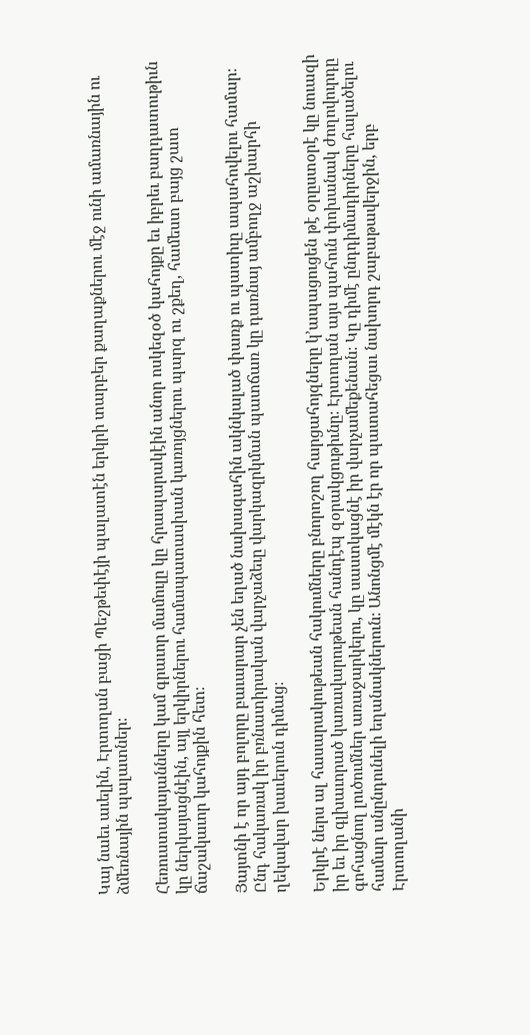Կայ նաեւ աւելին, Էրտողան բացի Պեշթեփէյի պալատէն երկրի տարբեր քաղաքներու մէջ ունի ամառնային ու ձմեռնային պալատներ։

Հեռուստակայանները կամ գրաւոր մամուլը կը հրապարակէին անոր ոսկեզօծ կահոյքը եւ իբրեւ բաղդատութիւն կը ներկայացնէին, այլ երկիրներու համապատասխան կառոյցներու պարզ ու շքեղ, համեստ բայց շատ ճաշակաւոր կահոյքին հետ։

Յայտնի է որ այդ բոլորը բաւարար չեն եղած նախագահին ակնկալած փառք ու պատիւը ապահովելու համար։ Ընդ հակառակ իր բռնատիրական վարչաձեւը վարկազրկման պատճառ կը դառնայ ամբողջ աշխարհի ղեկավար խաւերուն դիմաց։

Երկրէ ներս ալ հասարակութեան հակումները բնորոշող հարցահոյզները կ՚ապացուցեն թէ օրըստօրէ կը նուազի իր եւ իր գլխաւորած կառավարութեան հանդէպ զօրակցութիւնը։ Էրտողան այս պահուն փոխանակ ժողովուրդը գոհացնող լուծումներ առաջարկելու, կը սաստկացնէ իր վարչամեքենան։ Կը դիմէ ընդդիմադիրները հալածելու համար անընդունելի եղանակներուն։ Անոնցմէ մէկն էր որ պատահեցաւ նախորդ շաբաթավերջին, երբ Էրտողանի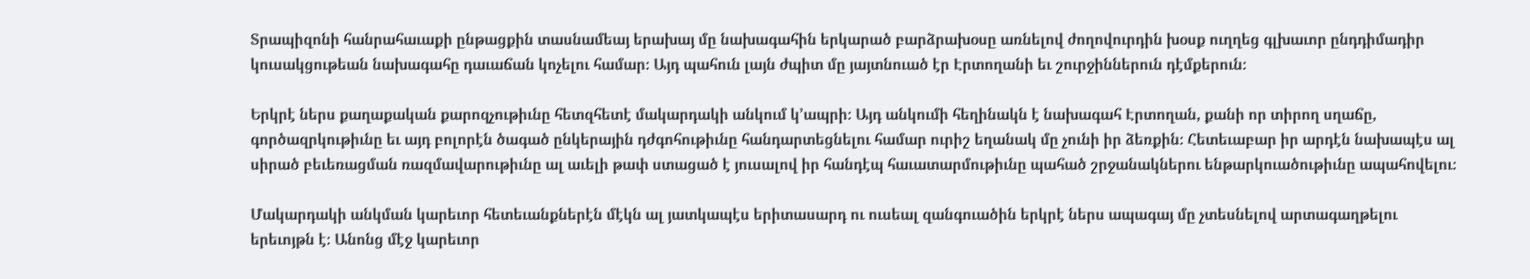Տրապիզոնի հանրահաւաքի ընթացքին տասնամեայ երախայ մը նախագահին երկարած բարձրախօսը առնելով ժողովուրդին խօսք ուղղեց գլխաւոր ընդդիմադիր կուսակցութեան նախագահը դաւաճան կոչելու համար։ Այդ պահուն լայն ժպիտ մը յայտնուած էր Էրտողանի եւ շուրջիններուն դէմքերուն։

Երկրէ ներս քաղաքական քարոզչութիւնը հետզհետէ մակարդակի անկում կ՚ապրի։ Այդ անկումի հեղինակն է նախագահ Էրտողան, քանի որ տիրող սղաճը, գործազրկութիւնը եւ այդ բոլորէն ծագած ընկերային դժգոհութիւնը հանդարտեցնելու համար ուրիշ եղանակ մը չունի իր ձեռքին։ Հետեւաբար իր արդէն նախապէս ալ սիրած բեւեռացման ռազմավարութիւնը ալ աւելի թափ ստացած է յուսալով իր հանդէպ հաւատարմութիւնը պահած շրջանակներու ենթարկուածութիւնը ապահովելու։

Մակարդակի անկման կարեւոր հետեւանքներէն մէկն ալ յատկապէս երիտասարդ ու ուսեալ զանգուածին երկրէ ներս ապագայ մը չտեսնելով արտագաղթելու երեւոյթն է։ Անոնց մէջ կարեւոր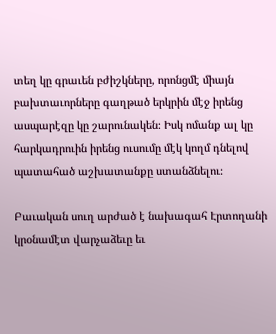տեղ կը գրաւեն բժիշկները, որոնցմէ միայն բախտաւորները գաղթած երկրին մէջ իրենց ասպարէզը կը շարունակեն։ Իսկ ոմանք ալ կը հարկադրուին իրենց ուսումը մէկ կողմ դնելով պատահած աշխատանքը ստանձնելու։

Բաւական սուղ արժած է նախագահ Էրտողանի կրօնամէտ վարչաձեւը եւ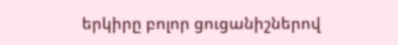երկիրը բոլոր ցուցանիշներով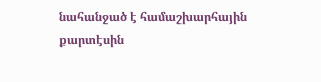նահանջած է համաշխարհային քարտէսին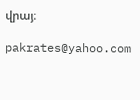վրայ։

pakrates@yahoo.com